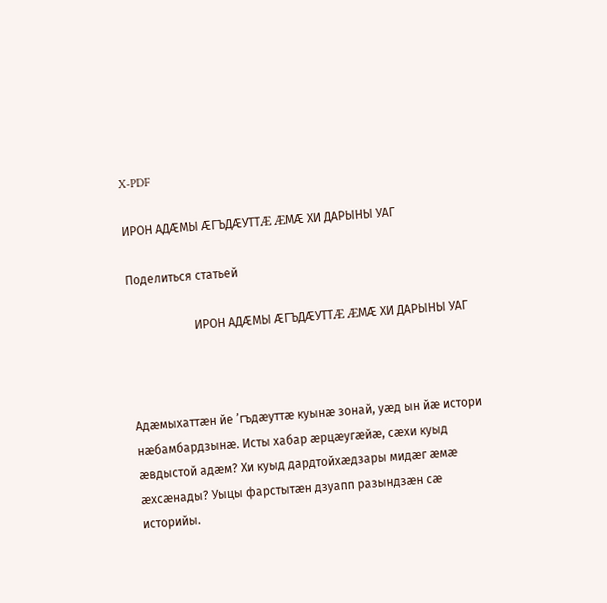X-PDF

ИРОН АДÆМЫ ÆГЪДÆУТТÆ ÆМÆ ХИ ДАРЫНЫ УАГ

Поделиться статьей

                      ИРОН АДÆМЫ ÆГЪДÆУТТÆ ÆМÆ ХИ ДАРЫНЫ УАГ



Адæмыхаттæн йе ’гъдæуттæ куынæ зонай, уæд ын йæ истори нæбамбардзынæ. Исты хабар æрцæугæйæ, сæхи куыд æвдыстой адæм? Хи куыд дардтойхæдзары мидæг æмæ æхсæнады? Уыцы фарстытæн дзуапп разындзæн сæ историйы.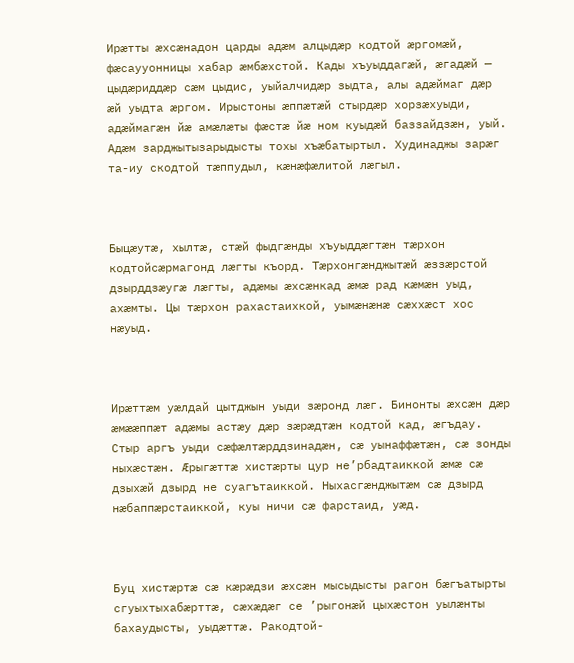Ирæтты æхсæнадон царды адæм алцыдæр кодтой æргомæй, фæсаууонницы хабар æмбæхстой. Кады хъуыддагæй, æгадæй — цыдæриддæр сæм цыдис, уыйалчидæр зыдта, алы адæймаг дæр æй уыдта æргом. Ирыстоны æппæтæй стырдæр хорзæхуыди, адæймагæн йæ амæлæты фæстæ йæ ном куыдæй баззайдзæн, уый. Адæм зарджытызарыдысты тохы хъæбатыртыл. Худинаджы зарæг та-иу скодтой тæппудыл, кæнæфæлитой лæгыл.



Быцæутæ, хылтæ, стæй фыдгæнды хъуыддæгтæн тæрхон кодтойсæрмагонд лæгты къорд. Тæрхонгæнджытæй æззæрстой дзырддзæугæ лæгты, адæмы æхсæнкад æмæ рад кæмæн уыд, ахæмты. Цы тæрхон рахастаихкой, уымæнæнæ сæххæст хос нæуыд.



Ирæттæм уæлдай цытджын уыди зæронд лæг. Бинонты æхсæн дæр æмææппæт адæмы астæу дæр зæрæдтæн кодтой кад, æгъдау. Стыр аргъ уыди сæфæлтæрддзинадæн, сæ уынаффæтæн, сæ зонды ныхæстæн. Æрыгæттæ хистæрты цур не’рбадтаиккой æмæ сæ дзыхæй дзырд не суагътаиккой. Ныхасгæнджытæм сæ дзырд нæбаппæрстаиккой, куы ничи сæ фарстаид, уæд.



Буц хистæртæ сæ кæрæдзи æхсæн мысыдысты рагон бæгъатырты сгуыхтыхабæрттæ, сæхæдæг се ’рыгонæй цыхæстон уылæнты бахаудысты, уыдæттæ. Ракодтой-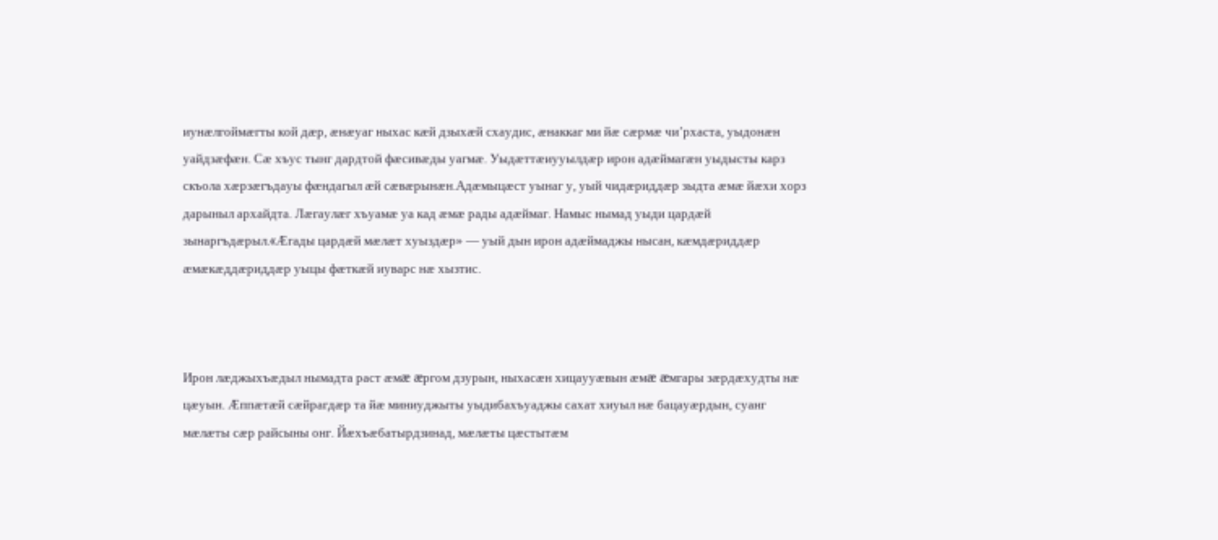иунæлгоймæгты кой дæр, æнæуаг ныхас кæй дзыхæй схаудис, æнаккаг ми йæ сæрмæ чи’рхаста, уыдонæн уайдзæфæн. Сæ хъус тынг дардтой фæсивæды уагмæ. Уыдæттæиууылдæр ирон адæймагæн уыдысты карз скъола хæрзæгъдауы фæндагыл æй сæвæрынæн.Адæмыцæст уынаг у, уый чидæриддæр зыдта æмæ йæхи хорз дарыныл архайдта. Лæгаулæг хъуамæ уа кад æмæ рады адæймаг. Намыс нымад уыди цардæй зынаргъдæрыл.«Æгады цардæй мæлæт хуыздæр» — уый дын ирон адæймаджы нысан, кæмдæриддæр æмæкæддæриддæр уыцы фæткæй иуварс нæ хызтис.



Ирон лæджыхъæдыл нымадта раст æмæ æргом дзурын, ныхасæн хицаууæвын æмæ æмгары зæрдæхудты нæ цæуын. Æппæтæй сæйрагдæр та йæ миниуджыты уыдибахъуаджы сахат хиуыл нæ бацауæрдын, суанг мæлæты сæр райсыны онг. Йæхъæбатырдзинад, мæлæты цæстытæм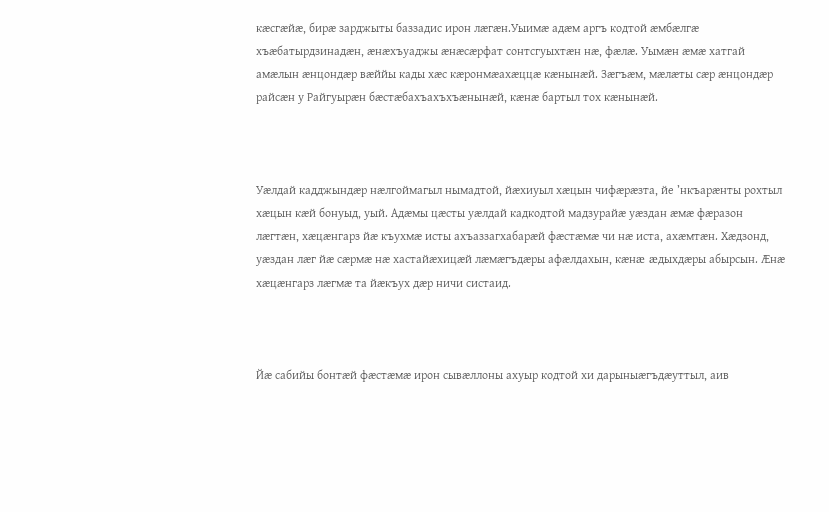кæсгæйæ, бирæ зарджыты баззадис ирон лæгæн.Уыимæ адæм аргъ кодтой æмбæлгæ хъæбатырдзинадæн, æнæхъуаджы æнæсæрфат сонтсгуыхтæн нæ, фæлæ. Уымæн æмæ хатгай амæлын æнцондæр вæййы кады хæс кæронмæахæццæ кæнынæй. Зæгъæм, мæлæты сæр æнцондæр райсæн у Райгуырæн бæстæбахъахъхъæнынæй, кæнæ бартыл тох кæнынæй.



Уæлдай кадджындæр нæлгоймагыл нымадтой, йæхиуыл хæцын чифæрæзта, йе ’нкъарæнты рохтыл хæцын кæй бонуыд, уый. Адæмы цæсты уæлдай кадкодтой мадзурайæ уæздан æмæ фæразон лæгтæн, хæцæнгарз йæ къухмæ исты ахъаззагхабарæй фæстæмæ чи нæ иста, ахæмтæн. Хæдзонд, уæздан лæг йæ сæрмæ нæ хастайæхицæй лæмæгъдæры афæлдахын, кæнæ æдыхдæры абырсын. Æнæ хæцæнгарз лæгмæ та йæкъух дæр ничи систаид.



Йæ сабийы бонтæй фæстæмæ ирон сывæллоны ахуыр кодтой хи дарыныæгъдæуттыл, аив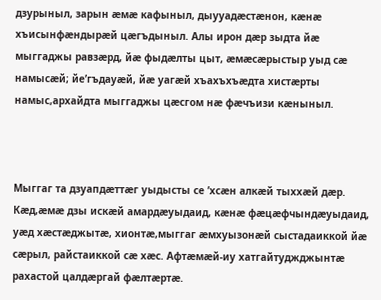дзурыныл, зарын æмæ кафыныл, дыууадæстæнон, кæнæ хъисынфæндырæй цæгъдыныл. Алы ирон дæр зыдта йæ мыггаджы равзæрд, йæ фыдæлты цыт, æмæсæрыстыр уыд сæ намысæй; йе’гъдауæй, йæ уагæй хъахъхъæдта хистæрты намыс,архайдта мыггаджы цæсгом нæ фæчъизи кæныныл.



Мыггаг та дзуапдæттæг уыдысты се ’хсæн алкæй тыххæй дæр. Кæд,æмæ дзы искæй амардæуыдаид, кæнæ фæцæфчындæуыдаид, уæд хæстæджытæ, хионтæ,мыггаг æмхуызонæй сыстадаиккой йæ сæрыл, райстаиккой сæ хæс. Афтæмæй-иу хатгайтуджджынтæ рахастой цалдæргай фæлтæртæ.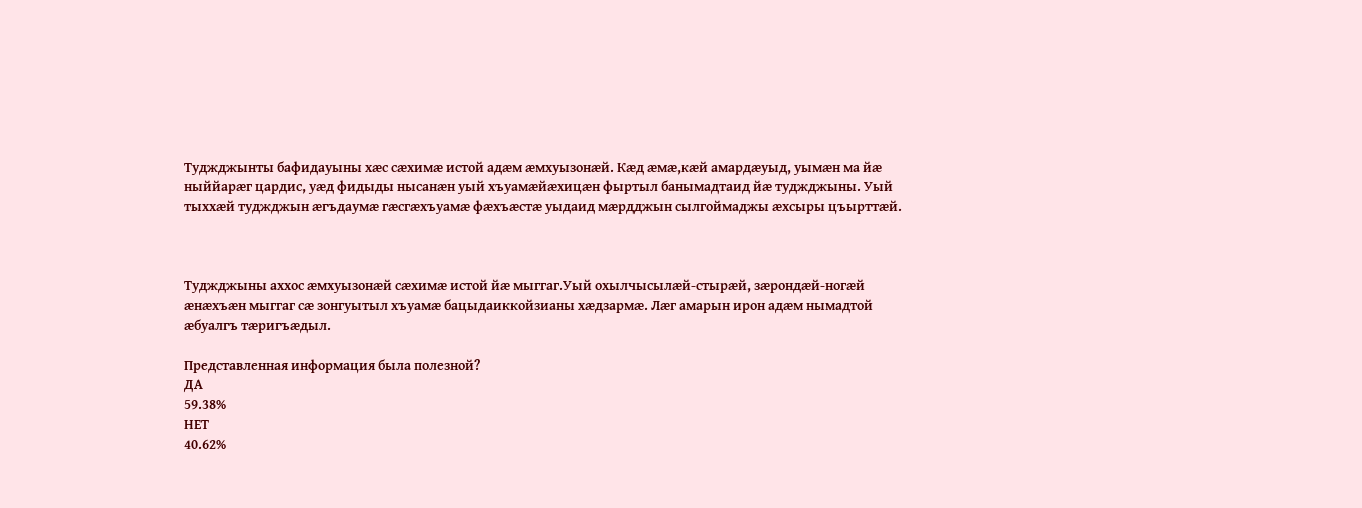Туджджынты бафидауыны хæс сæхимæ истой адæм æмхуызонæй. Кæд æмæ,кæй амардæуыд, уымæн ма йæ ныййарæг цардис, уæд фидыды нысанæн уый хъуамæйæхицæн фыртыл банымадтаид йæ туджджыны. Уый тыххæй туджджын æгъдаумæ гæсгæхъуамæ фæхъæстæ уыдаид мæрдджын сылгоймаджы æхсыры цъырттæй.



Туджджыны аххос æмхуызонæй сæхимæ истой йæ мыггаг.Уый охылчысылæй-стырæй, зæрондæй-ногæй æнæхъæн мыггаг сæ зонгуытыл хъуамæ бацыдаиккойзианы хæдзармæ. Лæг амарын ирон адæм нымадтой æбуалгъ тæригъæдыл.

Представленная информация была полезной?
ДА
59.38%
НЕТ
40.62%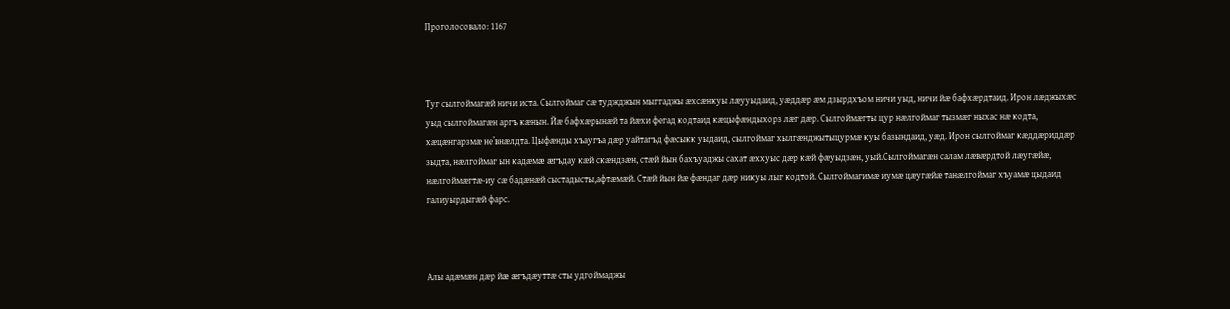Проголосовало: 1167



Туг сылгоймагæй ничи иста. Сылгоймаг сæ туджджын мыггаджы æхсæнкуы лæууыдаид, уæддæр æм дзырдхъом ничи уыд, ничи йæ бафхæрдтаид. Ирон лæджыхæс уыд сылгоймагæн аргъ кæнын. Йæ бафхæрынæй та йæхи фегад кодтаид кæцыфæндыхорз лæг дæр. Сылгоймæгты цур нæлгоймаг тызмæг ныхас нæ кодта, хæцæнгарзмæ не’внæлдта. Цыфæнды хъаугъа дæр уайтагъд фæсыкк уыдаид, сылгоймаг хылгæнджытыцурмæ куы базындаид, уæд. Ирон сылгоймаг кæддæриддæр зыдта, нæлгоймаг ын кадæмæ æгъдау кæй скæндзæн, стæй йын бахъуаджы сахат æххуыс дæр кæй фæуыдзæн, уый.Сылгоймагæн салам лæвæрдтой лæугæйæ, нæлгоймæгтæ-иу сæ бадæнæй сыстадысты,афтæмæй. Стæй йын йæ фæндаг дæр никуы лыг кодтой. Сылгоймагимæ иумæ цæугæйæ танæлгоймаг хъуамæ цыдаид галиуырдыгæй фарс.



Алы адæмæн дæр йæ æгъдæуттæ сты удгоймаджы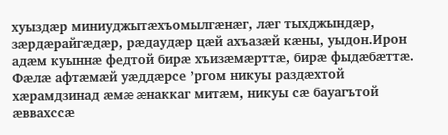хуыздæр миниуджытæхъомылгæнæг, лæг тыхджындæр, зæрдæрайгæдæр, рæдаудæр цæй ахъазæй кæны, уыдон.Ирон адæм куыннæ федтой бирæ хъизæмæрттæ, бирæ фыдæбæттæ. Фæлæ афтæмæй уæддæрсе ’ргом никуы раздæхтой хæрамдзинад æмæ æнаккаг митæм, никуы сæ бауагътой æввахссæ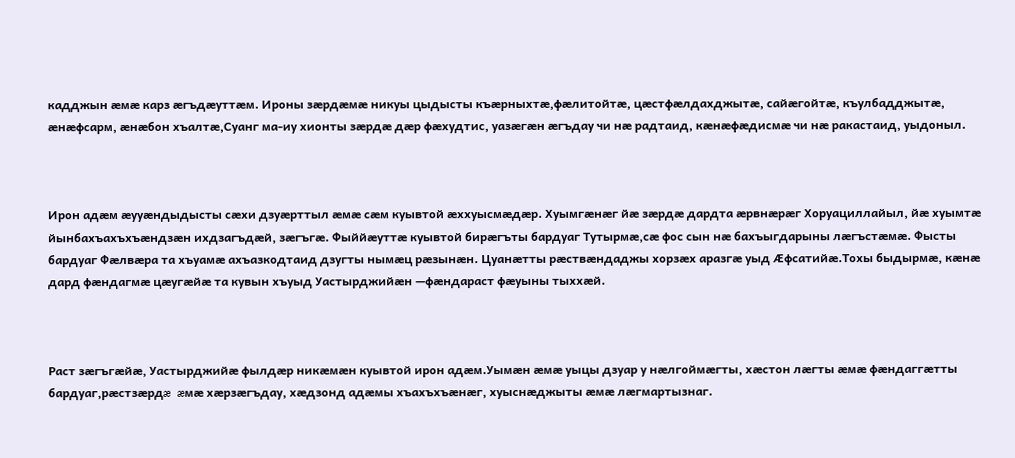кадджын æмæ карз æгъдæуттæм. Ироны зæрдæмæ никуы цыдысты къæрныхтæ,фæлитойтæ, цæстфæлдахджытæ, сайæгойтæ, къулбадджытæ, æнæфсарм, æнæбон хъалтæ,Суанг ма-иу хионты зæрдæ дæр фæхудтис, уазæгæн æгъдау чи нæ радтаид, кæнæфæдисмæ чи нæ ракастаид, уыдоныл.



Ирон адæм æууæндыдысты сæхи дзуæрттыл æмæ сæм куывтой æххуысмæдæр. Хуымгæнæг йæ зæрдæ дардта æрвнæрæг Хоруациллайыл, йæ хуымтæ йынбахъахъхъæндзæн ихдзагъдæй, зæгъгæ. Фыййæуттæ куывтой бирæгъты бардуаг Тутырмæ,сæ фос сын нæ бахъыгдарыны лæгъстæмæ. Фысты бардуаг Фæлвæра та хъуамæ ахъазкодтаид дзугты нымæц рæзынæн. Цуанæтты рæствæндаджы хорзæх аразгæ уыд Æфсатийæ.Тохы быдырмæ, кæнæ дард фæндагмæ цæугæйæ та кувын хъуыд Уастырджийæн —фæндараст фæуыны тыххæй.



Раст зæгъгæйæ, Уастырджийæ фылдæр никæмæн куывтой ирон адæм.Уымæн æмæ уыцы дзуар у нæлгоймæгты, хæстон лæгты æмæ фæндаггæтты бардуаг,рæстзæрдæ æмæ хæрзæгъдау, хæдзонд адæмы хъахъхъæнæг, хуыснæджыты æмæ лæгмартызнаг.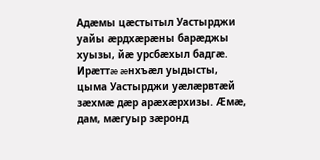Адæмы цæстытыл Уастырджи уайы æрдхæрæны барæджы хуызы, йæ урсбæхыл бадгæ. Ирæттæ æнхъæл уыдысты, цыма Уастырджи уæлæрвтæй зæхмæ дæр арæхæрхизы. Æмæ, дам, мæгуыр зæронд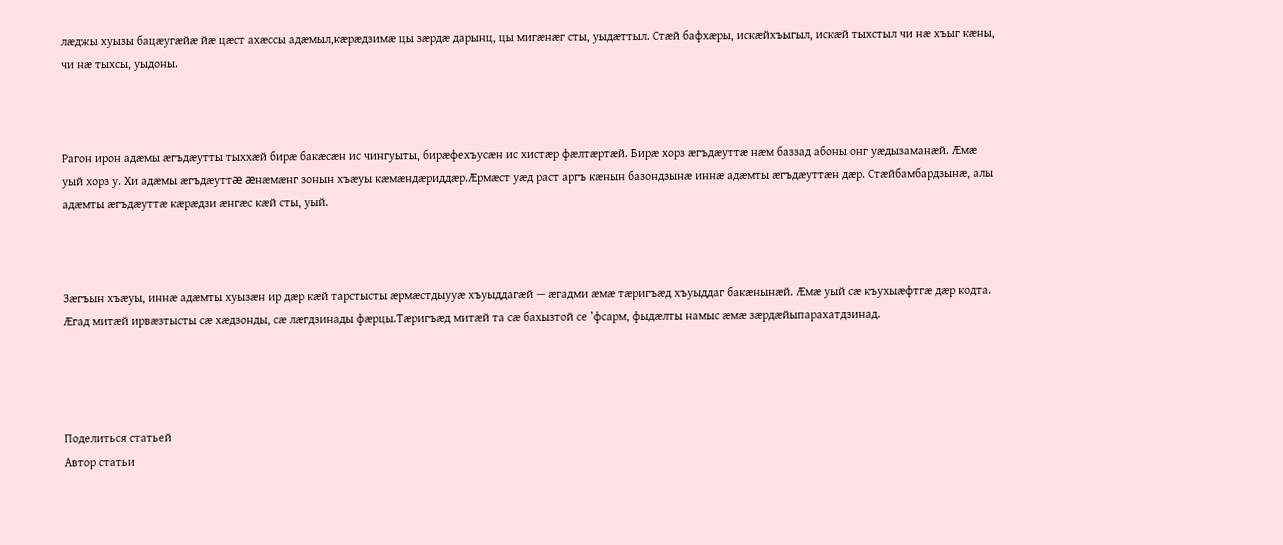лæджы хуызы бацæугæйæ йæ цæст ахæссы адæмыл,кæрæдзимæ цы зæрдæ дарынц, цы мигæнæг сты, уыдæттыл. Стæй бафхæры, искæйхъыгыл, искæй тыхстыл чи нæ хъыг кæны, чи нæ тыхсы, уыдоны.



Рагон ирон адæмы æгъдæутты тыххæй бирæ бакæсæн ис чингуыты, бирæфехъусæн ис хистæр фæлтæртæй. Бирæ хорз æгъдæуттæ нæм баззад абоны онг уæдызаманæй. Æмæ уый хорз у. Хи адæмы æгъдæуттæ æнæмæнг зонын хъæуы кæмæндæриддæр.Æрмæст уæд раст аргъ кæнын базондзынæ иннæ адæмты æгъдæуттæн дæр. Стæйбамбардзынæ, алы адæмты æгъдæуттæ кæрæдзи æнгæс кæй сты, уый.



Зæгъын хъæуы, иннæ адæмты хуызæн ир дæр кæй тарстысты æрмæстдыууæ хъуыддагæй — æгадми æмæ тæригъæд хъуыддаг бакæнынæй. Æмæ уый сæ къухыæфтгæ дæр кодта. Æгад митæй ирвæзтысты сæ хæдзонды, сæ лæгдзинады фæрцы.Тæригъæд митæй та сæ бахызтой се ’фсарм, фыдæлты намыс æмæ зæрдæйыпарахатдзинад.




Поделиться статьей
Автор статьи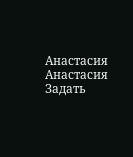Анастасия
Анастасия
Задать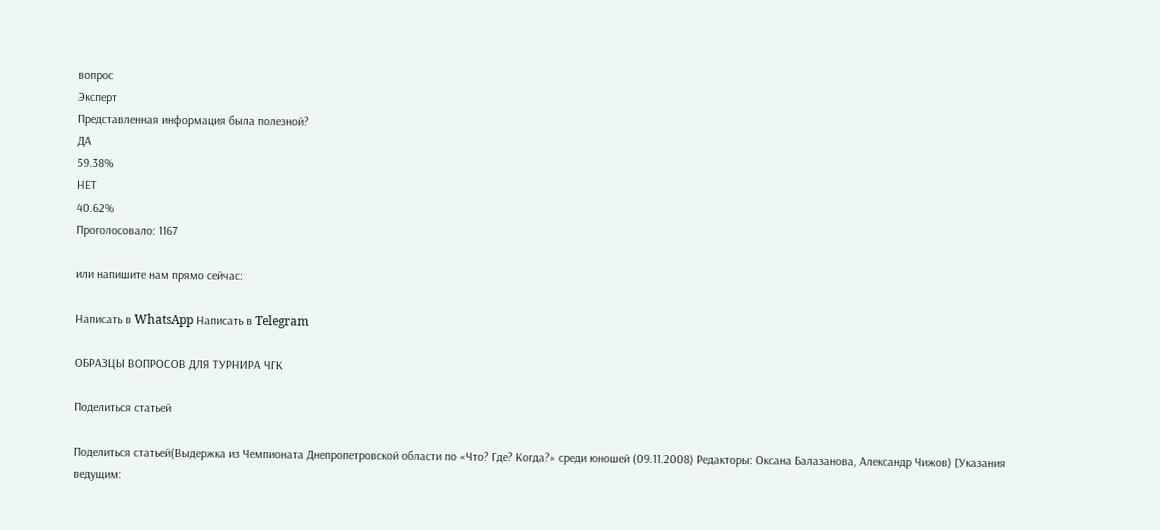вопрос
Эксперт
Представленная информация была полезной?
ДА
59.38%
НЕТ
40.62%
Проголосовало: 1167

или напишите нам прямо сейчас:

Написать в WhatsApp Написать в Telegram

ОБРАЗЦЫ ВОПРОСОВ ДЛЯ ТУРНИРА ЧГК

Поделиться статьей

Поделиться статьей(Выдержка из Чемпионата Днепропетровской области по «Что? Где? Когда?» среди юношей (09.11.2008) Редакторы: Оксана Балазанова, Александр Чижов) [Указания ведущим: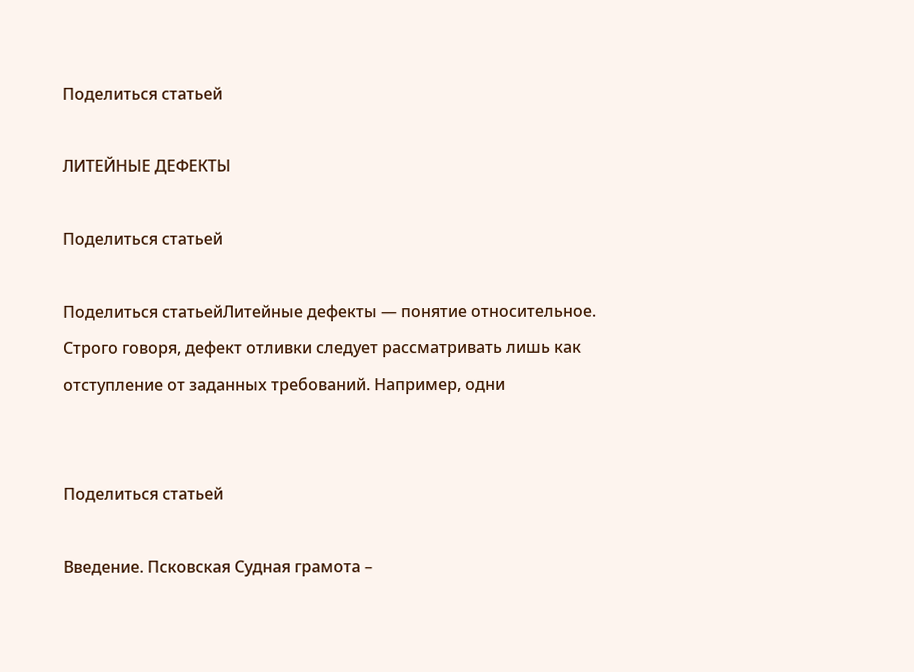Поделиться статьей

ЛИТЕЙНЫЕ ДЕФЕКТЫ

Поделиться статьей

Поделиться статьейЛитейные дефекты — понятие относительное. Строго говоря, дефект отливки следует рассматривать лишь как отступление от заданных требований. Например, одни


Поделиться статьей

Введение. Псковская Судная грамота –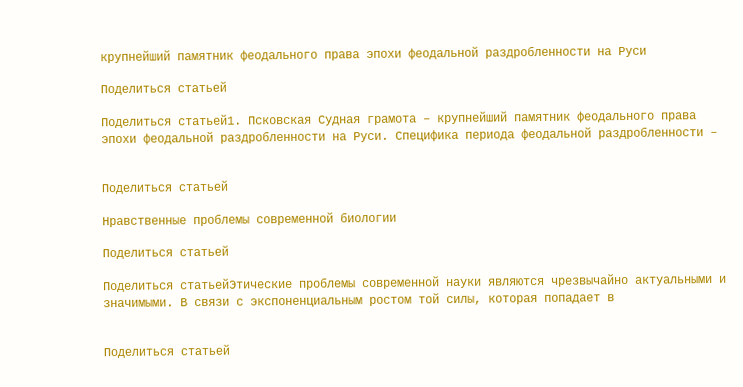крупнейший памятник феодального права эпохи феодальной раздробленности на Руси

Поделиться статьей

Поделиться статьей1. Псковская Судная грамота – крупнейший памятник феодального права эпохи феодальной раздробленности на Руси. Специфика периода феодальной раздробленности –


Поделиться статьей

Нравственные проблемы современной биологии

Поделиться статьей

Поделиться статьейЭтические проблемы современной науки являются чрезвычайно актуальными и значимыми. В связи с экспоненциальным ростом той силы, которая попадает в


Поделиться статьей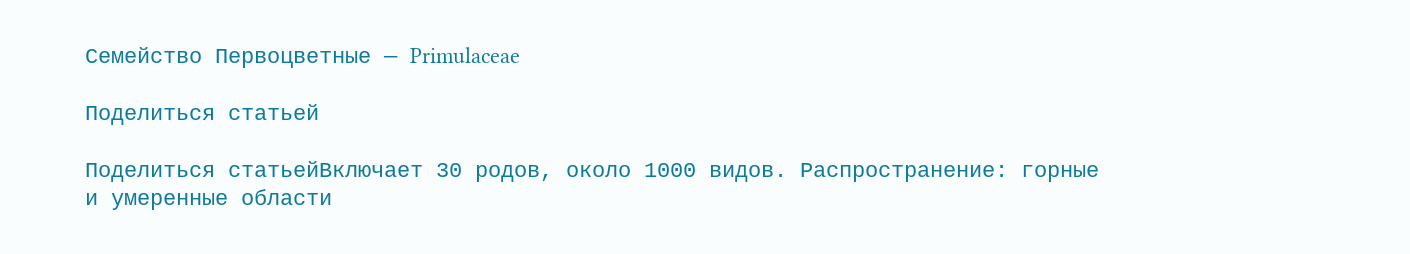Семейство Первоцветные — Primulaceae

Поделиться статьей

Поделиться статьейВключает 30 родов, около 1000 видов. Распространение: горные и умеренные области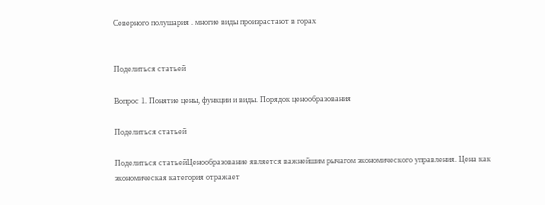Северного полушария . многие виды произрастают в горах


Поделиться статьей

Вопрос 1. Понятие цены, функции и виды. Порядок ценообразования

Поделиться статьей

Поделиться статьейЦенообразование является важнейшим рычагом экономического управления. Цена как экономическая категория отражает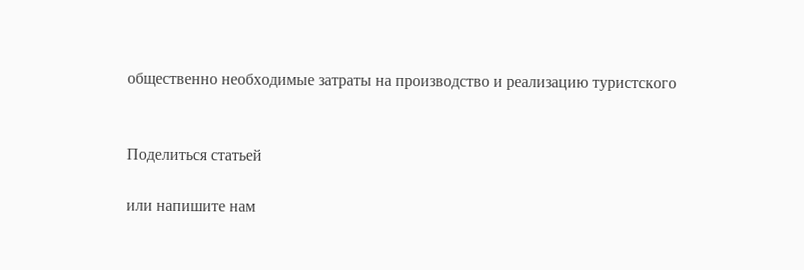общественно необходимые затраты на производство и реализацию туристского


Поделиться статьей

или напишите нам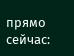прямо сейчас: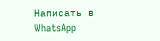Написать в WhatsApp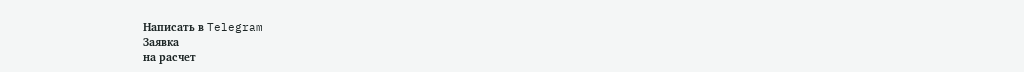Написать в Telegram
Заявка
на расчет